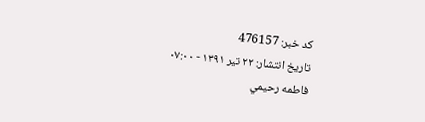کد خبر: 476157
تاریخ انتشار: ۲۲ تير ۱۳۹۱ - ۰۷:۰۰
فاطمه رحيمي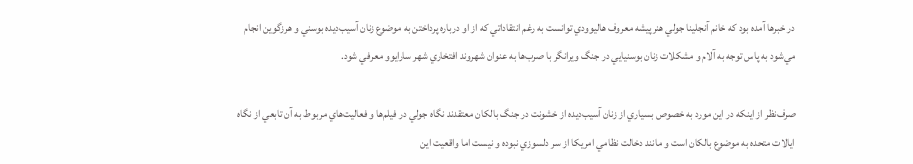در خبرها آمده بود كه خانم آنجلينا جولي هنرپيشه معروف هاليوودي توانست به رغم انتقاداتي كه از او درباره پرداختن به موضوع زنان آسيب‌ديده بوسني و هرزگوين انجام مي‌شود به پاس توجه به آلام و مشكلات زنان بوسنيايي در جنگ ويرانگر با صرب‌ها به عنوان شهروند افتخاري شهر سارايوو معرفي شود.

صرف‌نظر از اينكه در اين مورد به خصوص بسياري از زنان‌ آسيب‌ديده از خشونت در جنگ بالكان معتقدند نگاه جولي در فيلم‌ها و فعاليت‌هاي مربوط به آن تابعي از نگاه ايالات متحده به موضوع بالكان است و مانند دخالت نظامي امريكا از سر دلسوزي نبوده و نيست اما واقعيت اين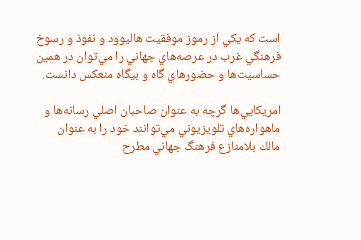است كه يكي از رموز موفقيت هاليوود و نفوذ و رسوخ فرهنگي غرب در عرصه‌هاي جهاني را مي‌توان در همين حساسيت‌ها و حضورهاي گاه و بيگاه منعكس دانست.

امريكايي‌ها گرچه به عنوان صاحبان اصلي رسانه‌ها و ماهواره‌هاي تلويزيوني مي‌توانند خود را به عنوان مالك بلامنازع فرهنگ جهاني مطرح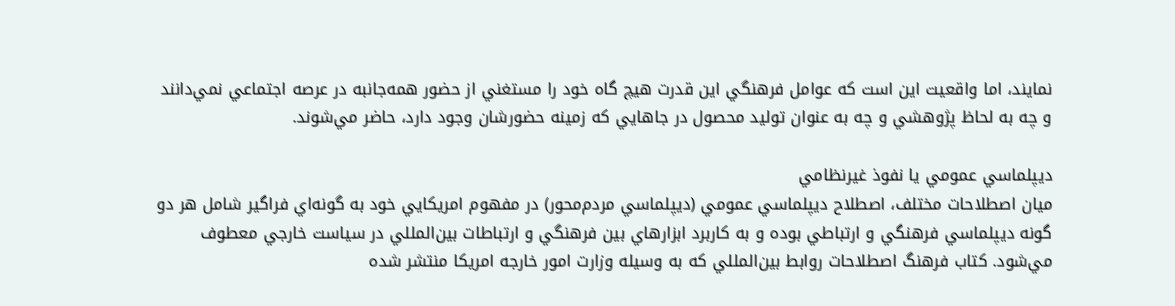نمايند، اما واقعيت اين است كه عوامل فرهنگي اين قدرت هيچ گاه خود را مستغني از حضور همه‌جانبه در عرصه اجتماعي نمي‌دانند و چه به لحاظ پژوهشي و چه به عنوان توليد محصول در جاهايي كه زمينه حضورشان وجود دارد، حاضر مي‌شوند.

ديپلماسي عمومي يا نفوذ غيرنظامي
ميان اصطلاحات مختلف، اصطلاح ديپلماسي عمومي (ديپلماسي مردم‌محور) در مفهوم امريكايي خود به گونه‌اي فراگير شامل هر دو گونه ديپلماسي فرهنگي و ارتباطي بوده و به كاربرد ابزارهاي بين فرهنگي و ارتباطات بين‌المللي در سياست خارجي معطوف مي‌‌شود. كتاب فرهنگ اصطلاحات روابط بين‌المللي كه به وسيله وزارت امور خارجه امريكا منتشر شده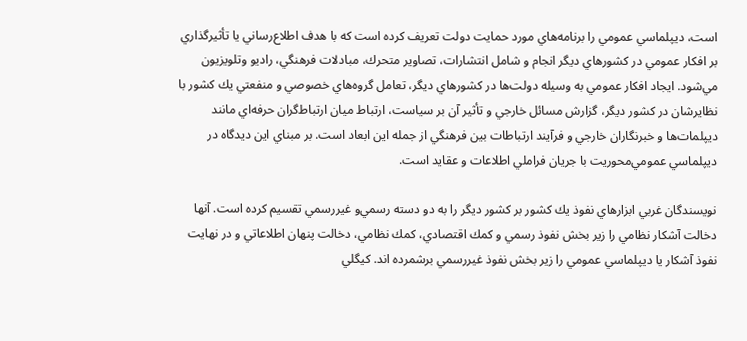است، ديپلماسي عمومي را برنامه‌هاي مورد حمايت دولت تعريف كرده است كه با هدف اطلاع‌رساني يا تأثيرگذاري بر افكار عمومي در كشورهاي ديگر انجام و شامل انتشارات، تصاوير متحرك، مبادلات فرهنگي، راديو وتلويزيون مي‌‌شود. ايجاد افكار عمومي به وسيله دولت‌ها در كشورهاي ديگر، تعامل گروه‌هاي خصوصي و منفعتي يك كشور با نظايرشان در كشور ديگر، گزارش مسائل خارجي و تأثير آن بر سياست، ارتباط ميان ارتباط‌گران حرفه‌اي مانند ديپلمات‌ها و خبرنگاران خارجي و فرآيند ارتباطات بين فرهنگي از جمله‌ اين ابعاد است. بر مبناي اين ديدگاه در ديپلماسي عمومي‌محوريت با جريان فراملي اطلاعات و عقايد است.

نويسندگان غربي ابزارهاي نفوذ يك كشور بر كشور ديگر را به دو دسته رسمي‌‌و غيررسمي تقسيم كرده است. آنها دخالت آشكار نظامي را زير بخش نفوذ رسمي‌ ‌و كمك اقتصادي، كمك نظامي‌‌، دخالت پنهان اطلاعاتي و در نهايت نفوذ آشكار يا ديپلماسي عمومي را زير بخش نفوذ غيررسمي ‌‌برشمرده اند. كيگلي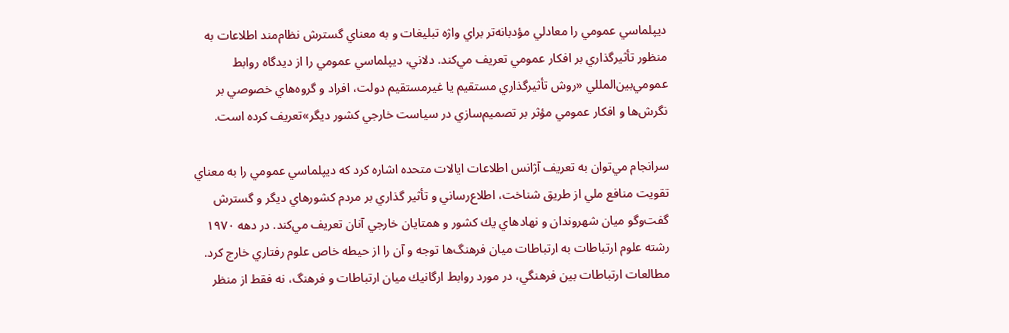ديپلماسي عمومي را معادلي مؤدبانه‌تر براي واژه تبليغات و به معناي گسترش نظام‌مند اطلاعات به منظور تأثير‌گذاري بر افكار عمومي تعريف مي‌‌كند. دلاني، ديپلماسي عمومي را از ديدگاه روابط عمومي‌‌بين‌المللي «روش تأثيرگذاري مستقيم يا غير‌مستقيم دولت، افراد و گروه‌هاي خصوصي بر نگرش‌ها و افكار عمومي مؤثر بر تصميم‌سازي در سياست خارجي كشور ديگر»تعريف كرده است.

سرانجام مي‌توان به تعريف آژانس اطلاعات ايالات متحده اشاره كرد كه ديپلماسي عمومي را به معناي تقويت منافع ملي از طريق شناخت، اطلاع‌رساني و تأثير گذاري بر مردم كشورهاي ديگر و گسترش گفت‌وگو ميان شهروندان و نهادهاي يك كشور و همتايان خارجي آنان تعريف مي‌‌كند. در دهه ۱۹۷۰ رشته علوم ارتباطات به ارتباطات ميان فرهنگ‌ها توجه و آن را از حيطه خاص علوم رفتاري خارج كرد. مطالعات ارتباطات بين فرهنگي، در مورد روابط ارگانيك ميان ارتباطات و فرهنگ، نه فقط از منظر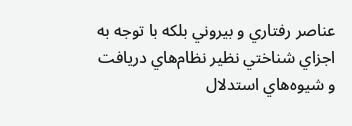عناصر رفتاري و بيروني بلكه با توجه به اجزاي شناختي نظير نظام‌هاي دريافت و شيوه‌هاي استدلال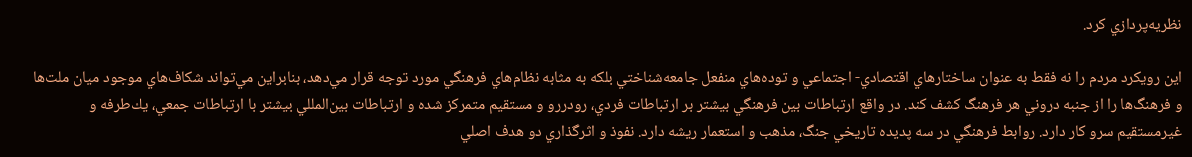نظريه‌پردازي كرد.

اين رويكرد مردم را نه فقط به عنوان ساختارهاي اقتصادي- اجتماعي و توده‌هاي منفعل جامعه‌شناختي بلكه به مثابه نظام‌هاي فرهنگي مورد توجه قرار مي‌دهد، بنابراين مي‌تواند شكاف‌هاي موجود ميان ملت‌ها و فرهنگ‌ها را از جنبه دروني هر فرهنگ كشف كند. در واقع ارتباطات بين فرهنگي بيشتر بر ارتباطات فردي، رودررو و مستقيم متمركز شده و ارتباطات بين‌المللي بيشتر با ارتباطات جمعي، يك‌طرفه و غيرمستقيم سرو كار دارد. روابط فرهنگي در سه پديده تاريخي جنگ، مذهب و استعمار ريشه دارد. نفوذ و اثرگذاري دو هدف اصلي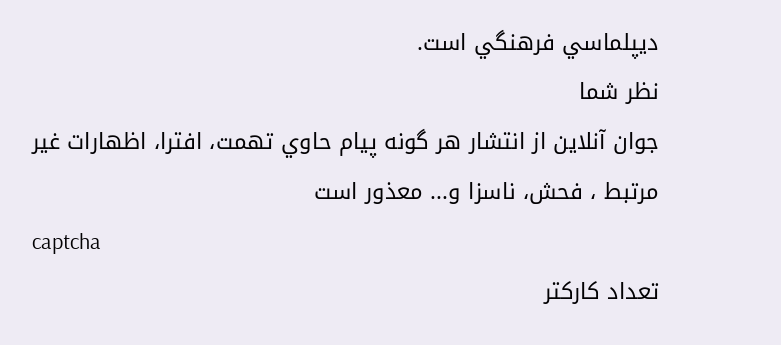ديپلماسي فرهنگي است.
نظر شما
جوان آنلاين از انتشار هر گونه پيام حاوي تهمت، افترا، اظهارات غير مرتبط ، فحش، ناسزا و... معذور است
captcha
تعداد کارکتر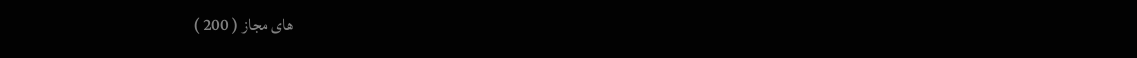های مجاز ( 200 )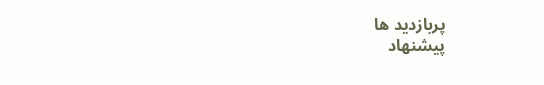پربازدید ها
پیشنهاد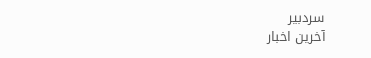سردبیر
آخرین اخبار